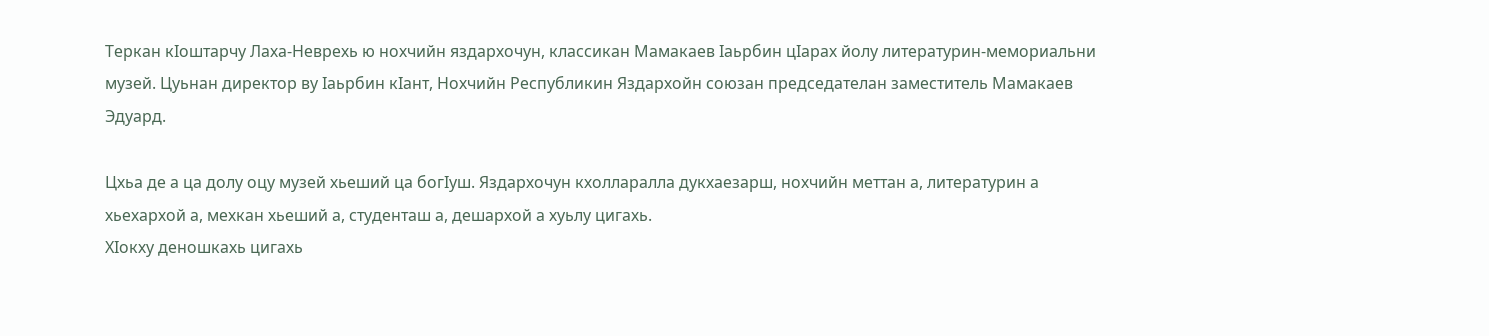Теркан кIоштарчу Лаха-Неврехь ю нохчийн яздархочун, классикан Мамакаев Iаьрбин цIарах йолу литературин-мемориальни музей. Цуьнан директор ву Iаьрбин кIант, Нохчийн Республикин Яздархойн союзан председателан заместитель Мамакаев Эдуард.

Цхьа де а ца долу оцу музей хьеший ца богIуш. Яздархочун кхолларалла дукхаезарш, нохчийн меттан а, литературин а хьехархой а, мехкан хьеший а, студенташ а, дешархой а хуьлу цигахь.
ХIокху деношкахь цигахь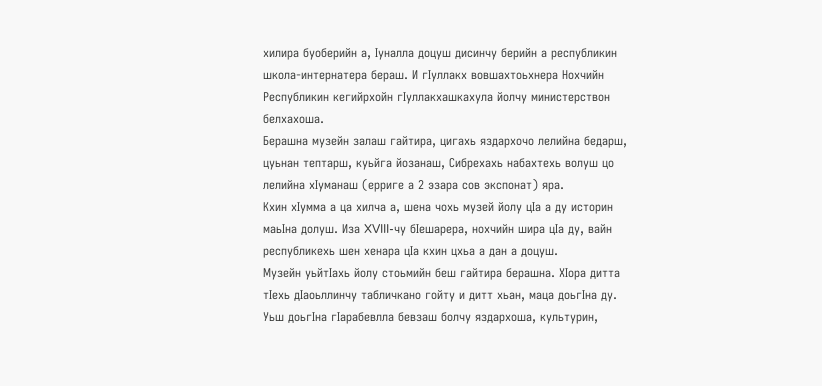хилира буоберийн а, Iуналла доцуш дисинчу берийн а республикин школа-интернатера бераш. И гIуллакх вовшахтоьхнера Нохчийн Республикин кегийрхойн гIуллакхашкахула йолчу министерствон белхахоша.
Берашна музейн залаш гайтира, цигахь яздархочо лелийна бедарш, цуьнан тептарш, куьйга йозанаш, Сибрехахь набахтехь волуш цо лелийна хIуманаш (ерриге а 2 эзара сов экспонат) яра.
Кхин хIумма а ца хилча а, шена чохь музей йолу цIа а ду историн маьIна долуш. Иза XVIII-чу бIешарера, нохчийн шира цIа ду, вайн республикехь шен хенара цIа кхин цхьа а дан а доцуш.
Музейн уьйтIахь йолу стоьмийн беш гайтира берашна. ХIора дитта тIехь дIаоьллинчу табличкано гойту и дитт хьан, маца доьгIна ду. Уьш доьгIна гIарабевлла бевзаш болчу яздархоша, культурин,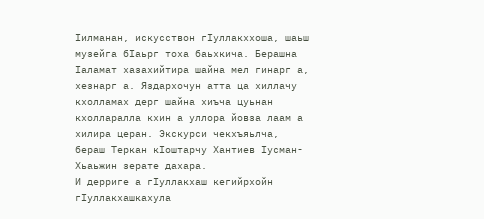Iилманан, искусствон гIуллакххоша, шаьш музейга бIаьрг тоха баьхкича. Берашна Iаламат хазахийтира шайна мел гинарг а, хезнарг а. Яздархочун атта ца хиллачу кхолламах дерг шайна хиъча цуьнан кхолларалла кхин а уллора йовза лаам а хилира церан. Экскурси чекхъяьлча, бераш Теркан кIоштарчу Хантиев Iусман-Хьаьжин зерате дахара.
И дерриге а гIуллакхаш кегийрхойн гIуллакхашкахула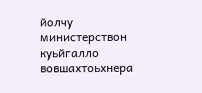йолчу министерствон куьйгалло вовшахтоьхнера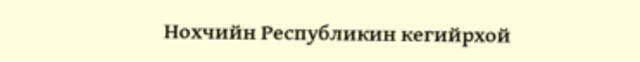Нохчийн Республикин кегийрхой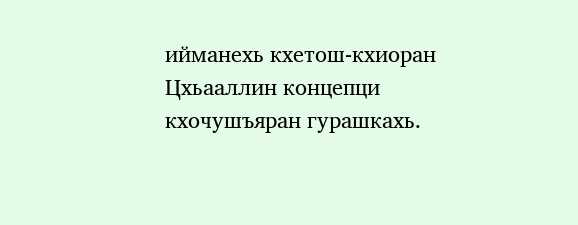ийманехь кхетош-кхиоран Цхьааллин концепци кхочушъяран гурашкахь.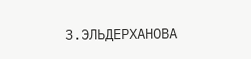З.ЭЛЬДЕРХАНОВА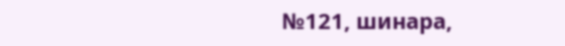№121, шинара,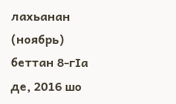лахьанан (ноябрь) беттан 8-гIа де, 2016 шо